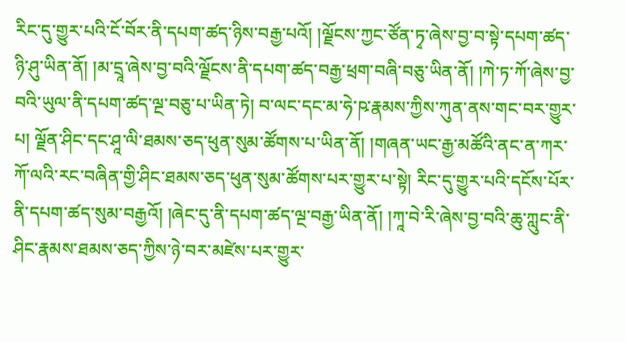རིང་དུ་གྱུར་པའི་ངོ་བོར་ནི་དཔག་ཚད་ཉིས་བརྒྱ་པའོ། །ལྗོངས་ཀྱང་ཙོན་ཏྭ་ཞེས་བྱ་བ་སྟེ་དཔག་ཚད་ཉི་ཤུ་ཡིན་ནོ། །མ་དྲཱ་ཞེས་བྱ་བའི་ལྗོངས་ནི་དཔག་ཚད་བརྒྱ་ཕྲག་བཞི་བཅུ་ཡིན་ནོ། །ཀེ་ཏ་ཀོ་ཞེས་བྱ་བའི་ཡུལ་ནི་དཔག་ཚད་ལྔ་བཅུ་པ་ཡིན་ཏེ། བ་ལང་དང་མ་ཧེ་ཥ་རྣམས་ཀྱིས་ཀུན་ནས་གང་བར་གྱུར་པ། ལྗོན་ཤིང་དང་ཤཱ་ལི་ཐམས་ཅད་ཕུན་སུམ་ཚོགས་པ་ཡིན་ནོ། །གཞན་ཡང་རྒྱ་མཚོའི་ནང་ན་ཀར་ཀོ་ལའི་རང་བཞིན་གྱི་ཤིང་ཐམས་ཅད་ཕུན་སུམ་ཚོགས་པར་གྱུར་པ་སྟེ། རིང་དུ་གྱུར་པའི་དངོས་པོར་ནི་དཔག་ཚད་སུམ་བརྒྱའོ། །ཞེང་དུ་ནི་དཔག་ཚད་ལྔ་བརྒྱ་ཡིན་ནོ། །ཀཱ་བེ་རི་ཞེས་བྱ་བའི་ཆུ་ཀླུང་ནི་ཤིང་རྣམས་ཐམས་ཅད་ཀྱིས་ཉེ་བར་མཛེས་པར་གྱུར་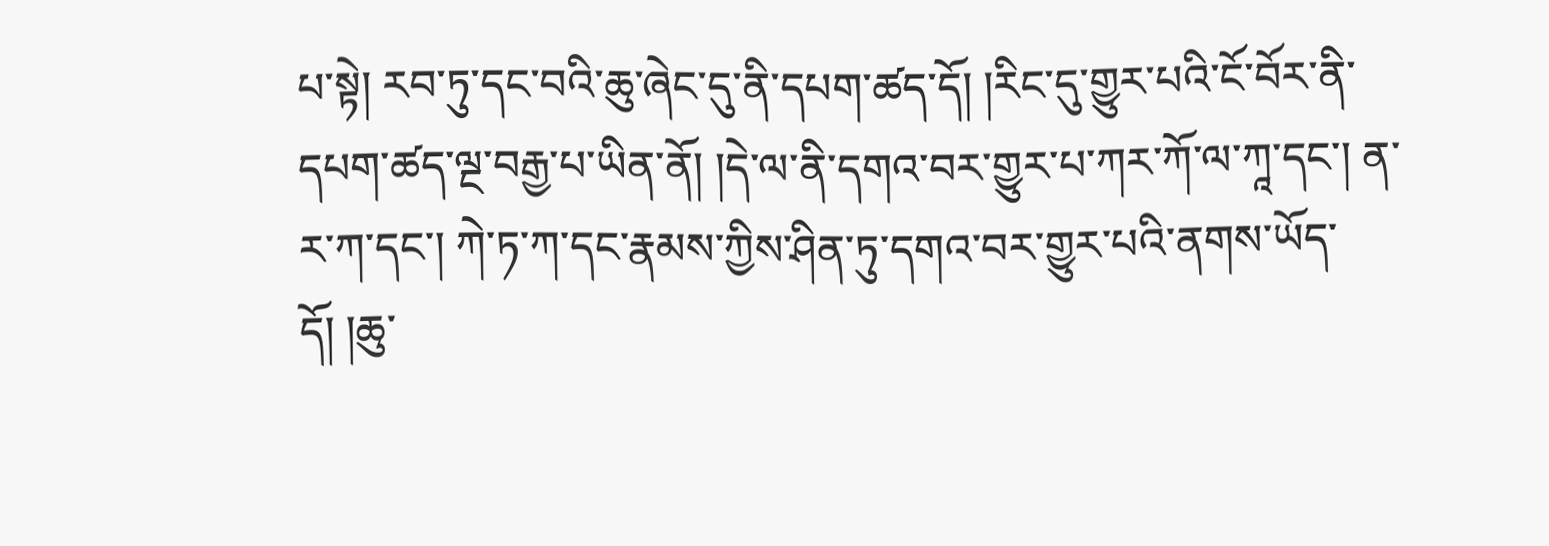པ་སྟེ། རབ་ཏུ་དང་བའི་ཆུ་ཞེང་དུ་ནི་དཔག་ཚད་དོ། །རིང་དུ་གྱུར་པའི་ངོ་བོར་ནི་དཔག་ཚད་ལྔ་བརྒྱ་པ་ཡིན་ནོ། །དེ་ལ་ནི་དགའ་བར་གྱུར་པ་ཀར་ཀོ་ལ་ཀཱ་དང་། ན་ར་ཀ་དང་། ཀེ་ཏ་ཀ་དང་རྣམས་ཀྱིས་ཤིན་ཏུ་དགའ་བར་གྱུར་པའི་ནགས་ཡོད་དོ། །ཆུ་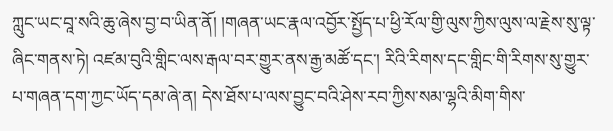ཀླུང་ཡང་བཱ་སའི་ཆུ་ཞེས་བྱ་བ་ཡིན་ནོ། །གཞན་ཡང་རྣལ་འབྱོར་སྤྱོད་པ་ཕྱི་རོལ་གྱི་ལུས་ཀྱིས་ལུས་ལ་རྗེས་སུ་ལྟ་ཞིང་གནས་ཏེ། འཛམ་བུའི་གླིང་ལས་རྒལ་བར་གྱུར་ནས་རྒྱ་མཚོ་དང་། རིའི་རིགས་དང་གླིང་གི་རིགས་སུ་གྱུར་པ་གཞན་དག་ཀྱང་ཡོད་དམ་ཞེ་ན། དེས་ཐོས་པ་ལས་བྱུང་བའི་ཤེས་རབ་ཀྱིས་སམ་ལྷའི་མིག་གིས་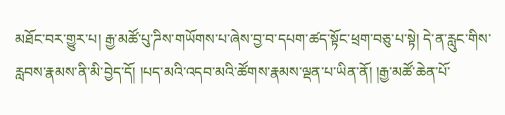མཐོང་བར་གྱུར་པ། རྒྱ་མཚོ་པུ་ཌིས་གཡོགས་པ་ཞེས་བྱ་བ་དཔག་ཚད་སྟོང་ཕྲག་བཅུ་པ་སྟེ། དེ་ན་རླུང་གིས་རླབས་རྣམས་ནི་མི་བྱེད་དོ། །པད་མའི་འདབ་མའི་ཚོགས་རྣམས་ལྡན་པ་ཡིན་ནོ། །རྒྱ་མཚོ་ཆེན་པོ་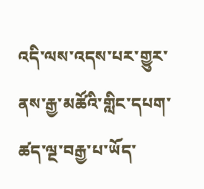འདི་ལས་འདས་པར་གྱུར་ནས་རྒྱ་མཚོའི་གླིང་དཔག་ཚད་ལྔ་བརྒྱ་པ་ཡོད་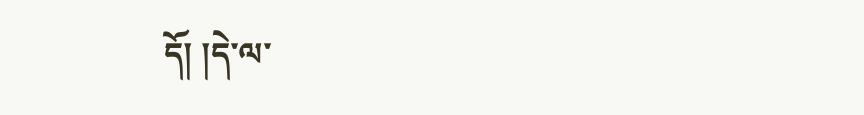དོ། །དེ་ལ་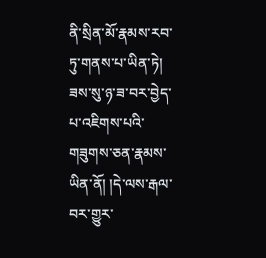ནི་སྲིན་མོ་རྣམས་རབ་ཏུ་གནས་པ་ཡིན་ཏེ། ཟས་སུ་ཉ་ཟ་བར་བྱེད་པ་འཇིགས་པའི་གཟུགས་ཅན་རྣམས་ཡིན་ནོ། །དེ་ལས་རྒལ་བར་གྱུར་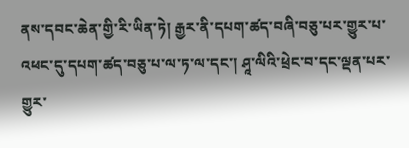ནས་དབང་ཆེན་གྱི་རི་ཡིན་ཏེ། རྒྱར་ནི་དཔག་ཚད་བཞི་བཅུ་པར་གྱུར་པ་འཕང་དུ་དཔག་ཚད་བཅུ་པ་ལ་ཏ་ལ་དང་། ཤཱ་ལིའི་ཕྲེང་བ་དང་ལྡན་པར་གྱུར་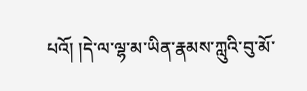པའོ། །དེ་ལ་ལྷ་མ་ཡིན་རྣམས་ཀླུའི་བུ་མོ་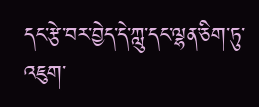དང་རྩེ་བར་བྱེད་དེ་ཀླུ་དང་ལྷན་ཅིག་ཏུ་འཇུག་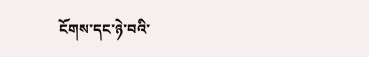ངོགས་དང་ཉེ་བའི་